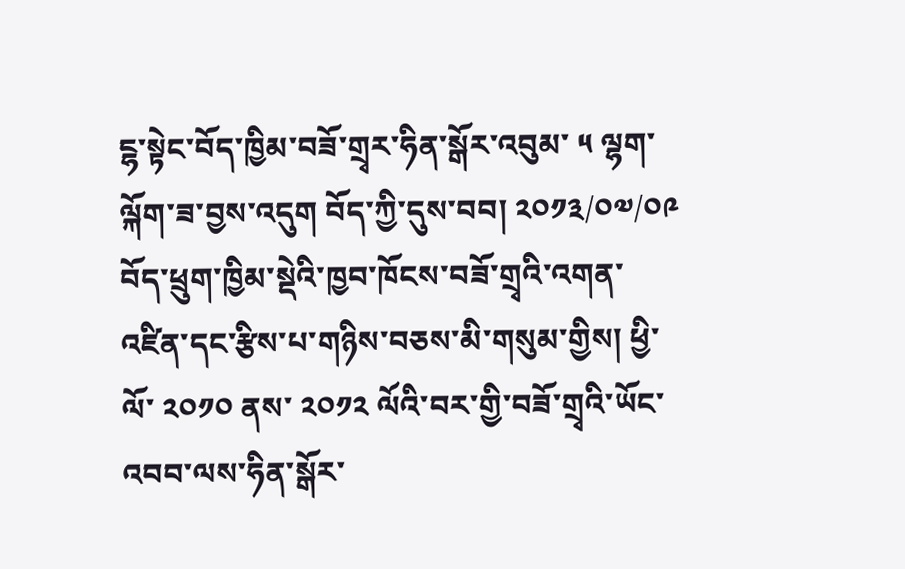ངྷ་སྟེང་བོད་ཁྱིམ་བཟོ་གྲྭར་ཧིན་སྒོར་འབུམ་ ༥ ལྷག་ལྐོག་ཟ་བྱས་འདུག བོད་ཀྱི་དུས་བབ། ༢༠༡༣/༠༧/༠༩ བོད་ཕྲུག་ཁྱིམ་སྡེའི་ཁྱབ་ཁོངས་བཟོ་གྲྭའི་འགན་འཛིན་དང་རྩིས་པ་གཉིས་བཅས་མི་གསུམ་གྱིས། ཕྱི་ལོ་ ༢༠༡༠ ནས་ ༢༠༡༢ ལོའི་བར་གྱི་བཟོ་གྲྭའི་ཡོང་འབབ་ལས་ཧིན་སྒོར་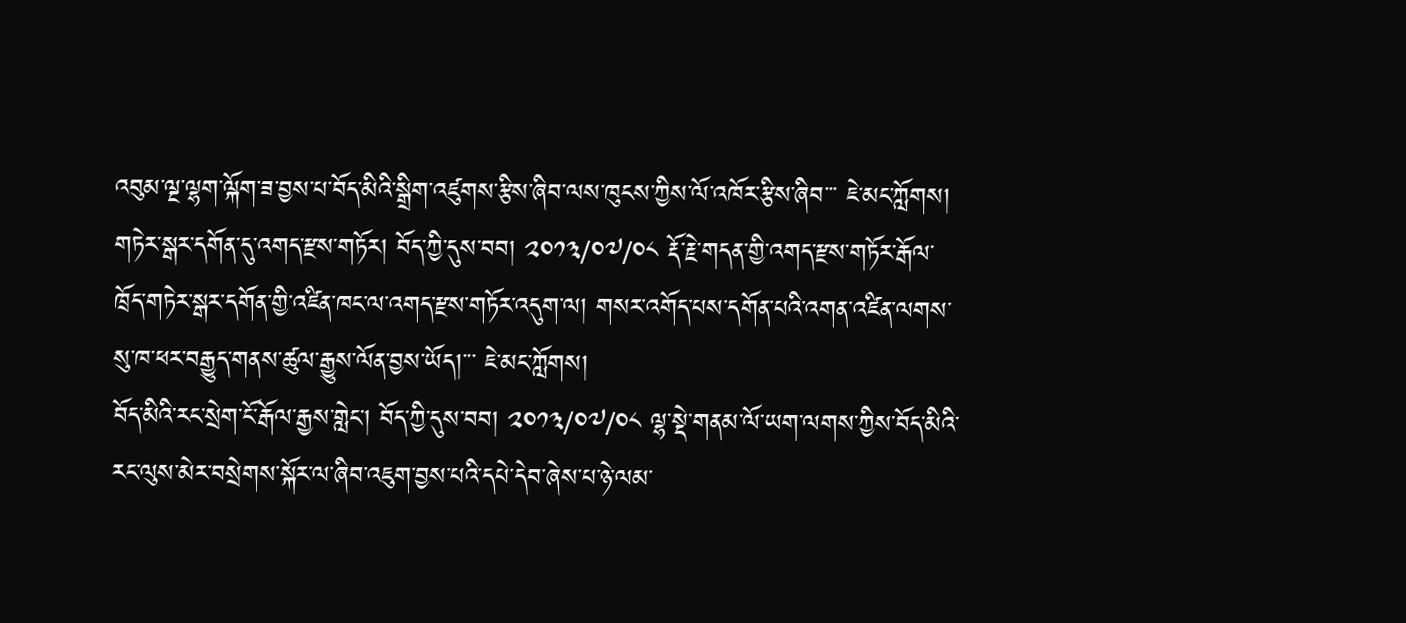འབུམ་ལྔ་ལྷག་ལྐོག་ཟ་བྱས་པ་བོད་མིའི་སྒྲིག་འཛུགས་རྩིས་ཞིབ་ལས་ཁུངས་ཀྱིས་ལོ་འཁོར་རྩིས་ཞིབ་་་ ཇེ་མང་ཀློགས།
གཏེར་སྒར་དགོན་དུ་འགད་རྫས་གཏོར། བོད་ཀྱི་དུས་བབ། ༢༠༡༣/༠༧/༠༨ རྡོ་རྗེ་གདན་གྱི་འགད་རྫས་གཏོར་རྒོལ་ཁྲོད་གཏེར་སྒར་དགོན་གྱི་འཛིན་ཁང་ལ་འགད་རྫས་གཏོར་འདུག་ལ། གསར་འགོད་པས་དགོན་པའི་འགན་འཛིན་ལགས་སུ་ཁ་ཕར་བརྒྱུད་གནས་ཚུལ་རྒྱུས་ལོན་བྱས་ཡོད།་་་ ཇེ་མང་ཀློགས།
བོད་མིའི་རང་སྲེག་ངོ་རྒོལ་རྒྱས་གླེང་། བོད་ཀྱི་དུས་བབ། ༢༠༡༣/༠༧/༠༨ ལྷ་སྡེ་གནམ་ལོ་ཡག་ལགས་ཀྱིས་བོད་མིའི་རང་ལུས་མེར་བསྲེགས་སྐོར་ལ་ཞིབ་འཇུག་བྱས་པའི་དཔེ་དེབ་ཞེས་པ་ཉེ་ལམ་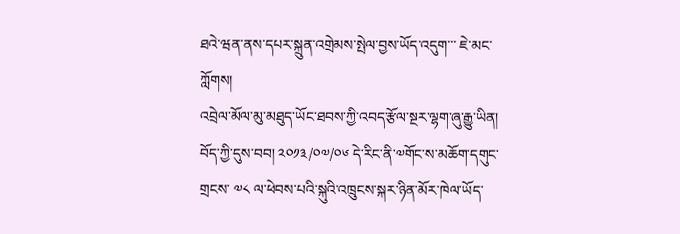ཐའེ་ཝན་ནས་དཔར་སྐྲུན་འགྲེམས་སྤེལ་བྱས་ཡོད་འདུག་་་ ཇེ་མང་ཀློགས།
འབྲེལ་མོལ་མུ་མཐུད་ཡོང་ཐབས་ཀྱི་འབད་རྩོལ་སྔར་ལྷག་ཞུ་རྒྱུ་ཡིན། བོད་ཀྱི་དུས་བབ། ༢༠༡༣/༠༧/༠༦ དེ་རིང་ནི་༧གོང་ས་མཆོག་དགུང་གྲངས་ ༧༨ ལ་ཕེབས་པའི་སྐུའི་འཁྲུངས་སྐར་ཉིན་མོར་ཁེལ་ཡོད་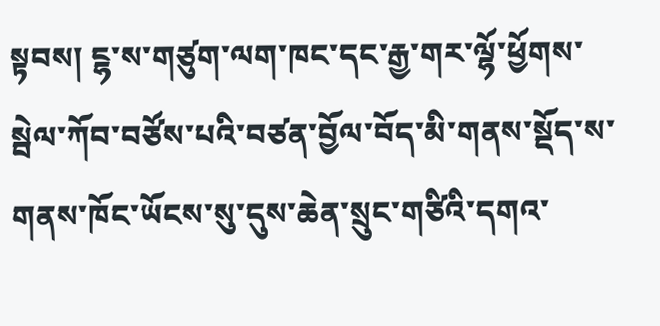སྟབས། ངྷ་ས་གཙུག་ལག་ཁང་དང་རྒྱ་གར་ལྷོ་ཕྱོགས་སྦེལ་ཀོབ་བཙོས་པའི་བཙན་བྱོལ་བོད་མི་གནས་སྡོད་ས་གནས་ཁོང་ཡོངས་སུ་དུས་ཆེན་སྲུང་གཙིའི་དགའ་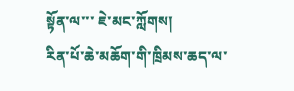སྟོན་ལ་་་ ཇེ་མང་ཀློགས།
རིན་པོ་ཆེ་མཆོག་གི་ཁྲིམས་ཆད་ལ་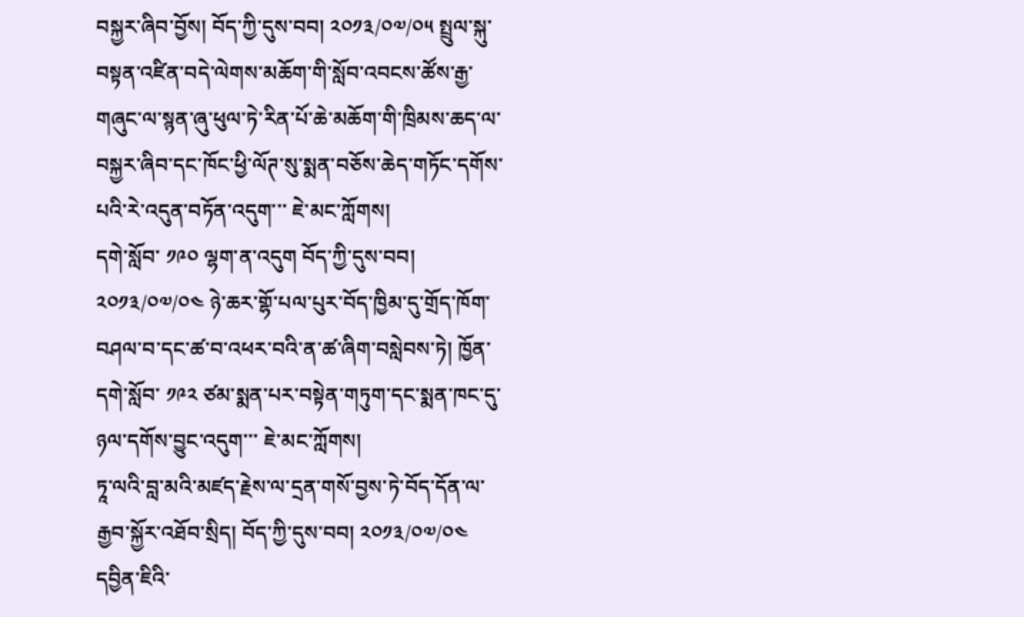བསྐྱར་ཞིབ་བྱོས། བོད་ཀྱི་དུས་བབ། ༢༠༡༣/༠༧/༠༥ སྤྲུལ་སྐུ་བསྟན་འཛིན་བདེ་ལེགས་མཆོག་གི་སློབ་འབངས་ཚོས་རྒྱ་གཞུང་ལ་སྙན་ཞུ་ཕུལ་ཏེ་རིན་པོ་ཆེ་མཆོག་གི་ཁྲིམས་ཆད་ལ་བསྐྱར་ཞིབ་དང་ཁོང་ཕྱི་ལོཊ་སུ་སྨན་བཅོས་ཆེད་གཏོང་དགོས་པའི་རེ་འདུན་བཏོན་འདུག་་་ ཇེ་མང་ཀློགས།
དགེ་སློབ་ ༡༩༠ ལྷག་ན་འདུག བོད་ཀྱི་དུས་བབ། ༢༠༡༣/༠༧/༠༤ ཉེ་ཆར་གྷོ་པལ་པུར་བོད་ཁྱིམ་དུ་གྲོད་ཁོག་བཤལ་བ་དང་ཚ་བ་འཕར་བའི་ན་ཚ་ཞིག་བསླེབས་ཏེ། ཁྱོན་དགེ་སློབ་ ༡༩༢ ཙམ་སྨན་པར་བསྟེན་གཏུག་དང་སྨན་ཁང་དུ་ཉལ་དགོས་བྱུང་འདུག་་་ ཇེ་མང་ཀློགས།
ཏཱ་ལའི་བླ་མའི་མཛད་རྗེས་ལ་དྲན་གསོ་བྱས་ཏེ་བོད་དོན་ལ་རྒྱབ་སྐྱོར་འཐོབ་སྲིད། བོད་ཀྱི་དུས་བབ། ༢༠༡༣/༠༧/༠༤ དབྱིན་ཇིའི་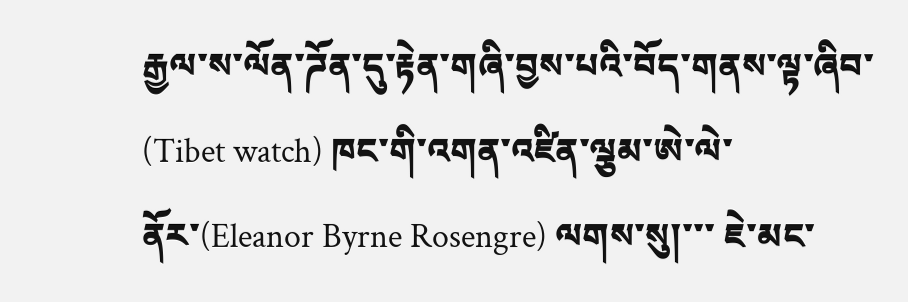རྒྱལ་ས་ལོན་ཌོན་དུ་རྟེན་གཞི་བྱས་པའི་བོད་གནས་ལྟ་ཞིབ་ (Tibet watch) ཁང་གི་འགན་འཛིན་ལྕམ་ཨེ་ལེ་ནོར་(Eleanor Byrne Rosengre) ལགས་སུ།་་་ ཇེ་མང་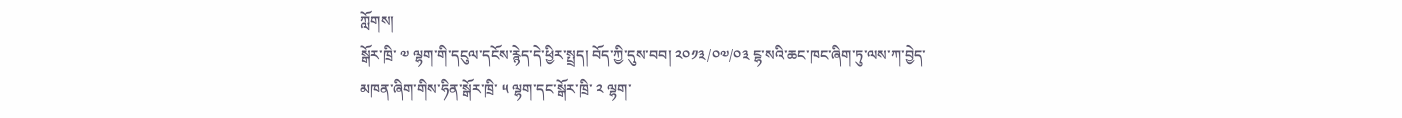ཀློགས།
སྒོར་ཁྲི་ ༧ ལྷག་གི་དངུལ་དངོས་རྙེད་དེ་ཕྱིར་སྤྲད། བོད་ཀྱི་དུས་བབ། ༢༠༡༣/༠༧/༠༣ ངྷ་སའི་ཆང་ཁང་ཞིག་ཏུ་ལས་ཀ་བྱེད་མཁན་ཞིག་གིས་ཧིན་སྒོར་ཁྲི་ ༥ ལྷག་དང་སྒོར་ཁྲི་ ༢ ལྷག་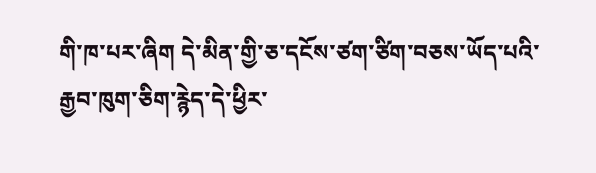གི་ཁ་པར་ཞིག དེ་མིན་གྱི་ཅ་དངོས་ཙག་ཙིག་བཅས་ཡོད་པའི་རྒྱབ་ཁུག་ཅིག་རྙེད་དེ་ཕྱིར་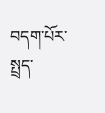བདག་པོར་སྤྲད་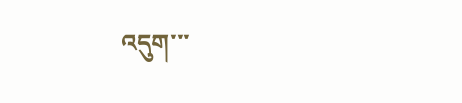འདུག་་་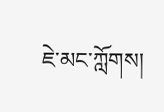ཇེ་མང་ཀློགས།